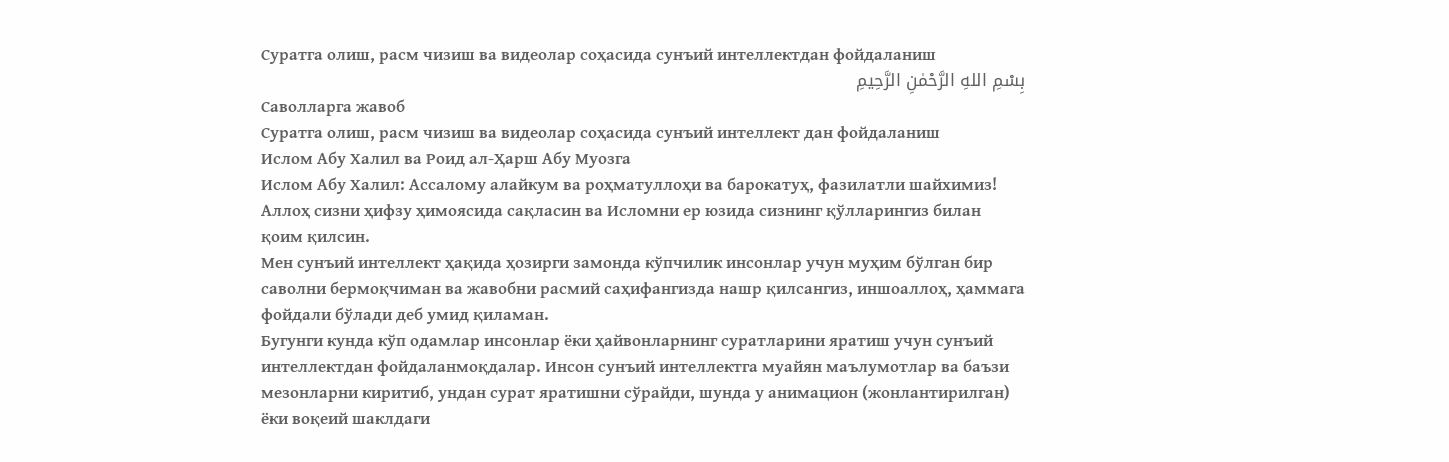Суратга олиш, расм чизиш ва видеолар соҳасида cунъий интеллектдан фойдаланиш
بِسْمِ اللهِ الرَّحْمٰنِ الرَّحِيمِ
Саволларга жавоб
Суратга олиш, расм чизиш ва видеолар соҳасида сунъий интеллект дан фойдаланиш
Ислом Абу Халил ва Роид ал-Ҳарш Абу Муозга
Ислом Абу Халил: Ассалому алайкум ва роҳматуллоҳи ва барокатуҳ, фазилатли шайхимиз! Аллоҳ сизни ҳифзу ҳимоясида сақласин ва Исломни ер юзида сизнинг қўлларингиз билан қоим қилсин.
Мен сунъий интеллект ҳақида ҳозирги замонда кўпчилик инсонлар учун муҳим бўлган бир саволни бермоқчиман ва жавобни расмий саҳифангизда нашр қилсангиз, иншоаллоҳ, ҳаммага фойдали бўлади деб умид қиламан.
Бугунги кунда кўп одамлар инсонлар ёки ҳайвонларнинг суратларини яратиш учун сунъий интеллектдан фойдаланмоқдалар. Инсон сунъий интеллектга муайян маълумотлар ва баъзи мезонларни киритиб, ундан сурат яратишни сўрайди, шунда у анимацион (жонлантирилган) ёки воқеий шаклдаги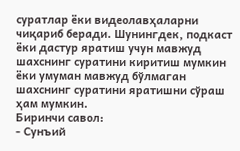суратлар ёки видеолавҳаларни чиқариб беради. Шунингдек, подкаст ёки дастур яратиш учун мавжуд шахснинг суратини киритиш мумкин ёки умуман мавжуд бўлмаган шахснинг суратини яратишни сўраш ҳам мумкин.
Биринчи савол:
- Сунъий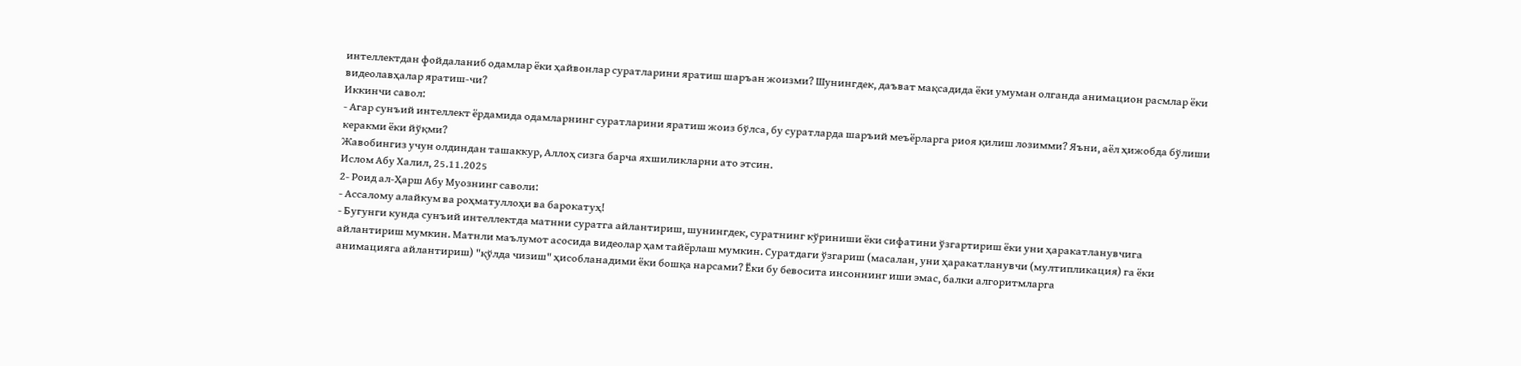интеллектдан фойдаланиб одамлар ёки ҳайвонлар суратларини яратиш шаръан жоизми? Шунингдек, даъват мақсадида ёки умуман олганда анимацион расмлар ёки видеолавҳалар яратиш-чи?
Иккинчи савол:
- Агар сунъий интеллект ёрдамида одамларнинг суратларини яратиш жоиз бўлса, бу суратларда шаръий меъёрларга риоя қилиш лозимми? Яъни, аёл ҳижобда бўлиши керакми ёки йўқми?
Жавобингиз учун олдиндан ташаккур, Аллоҳ сизга барча яхшиликларни ато этсин.
Ислом Абу Халил, 25.11.2025
2- Роид ал-Ҳарш Абу Муознинг саволи:
- Ассалому алайкум ва роҳматуллоҳи ва барокатуҳ!
- Бугунги кунда сунъий интеллектда матнни суратга айлантириш, шунингдек, суратнинг кўриниши ёки сифатини ўзгартириш ёки уни ҳаракатланувчига айлантириш мумкин. Матнли маълумот асосида видеолар ҳам тайёрлаш мумкин. Суратдаги ўзгариш (масалан, уни ҳаракатланувчи (мултипликация) га ёки анимацияга айлантириш) "қўлда чизиш" ҳисобланадими ёки бошқа нарсами? Ёки бу бевосита инсоннинг иши эмас, балки алгоритмларга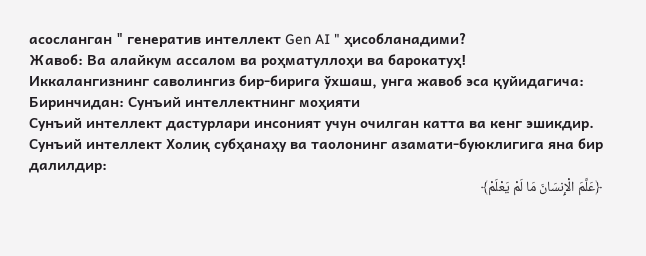асосланган " генератив интеллект Gen AI " ҳисобланадими?
Жавоб: Ва алайкум ассалом ва роҳматуллоҳи ва барокатуҳ!
Иккалангизнинг саволингиз бир-бирига ўхшаш, унга жавоб эса қуйидагича:
Биринчидан: Сунъий интеллектнинг моҳияти
Сунъий интеллект дастурлари инсоният учун очилган катта ва кенг эшикдир. Сунъий интеллект Холиқ субҳанаҳу ва таолонинг азамати-буюклигига яна бир далилдир:
﴿عَلَّمَ الْإِنسَانَ مَا لَمْ يَعْلَمْ﴾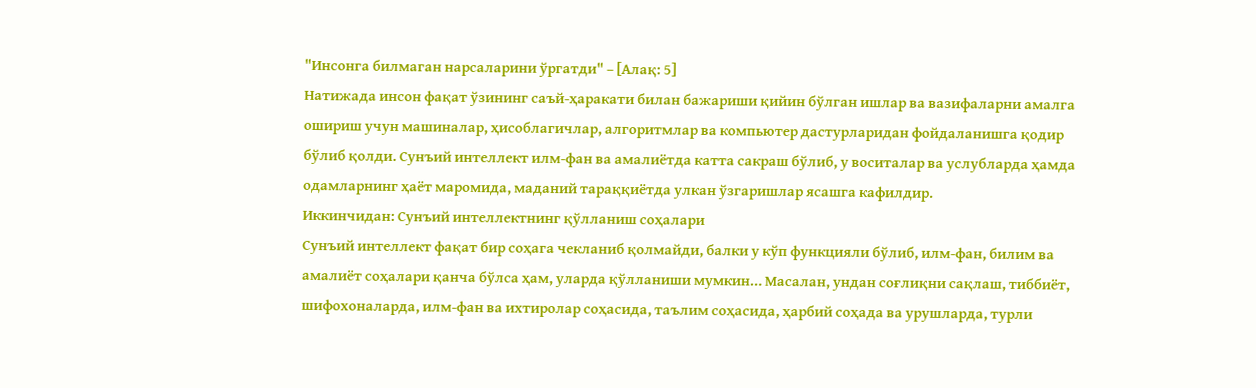"Инсонга билмаган нарсаларини ўргатди" – [Алақ: 5]
Натижада инсон фақат ўзининг саъй-ҳаракати билан бажариши қийин бўлган ишлар ва вазифаларни амалга ошириш учун машиналар, ҳисоблагичлар, алгоритмлар ва компьютер дастурларидан фойдаланишга қодир бўлиб қолди. Сунъий интеллект илм-фан ва амалиётда катта сакраш бўлиб, у воситалар ва услубларда ҳамда одамларнинг ҳаёт маромида, маданий тараққиётда улкан ўзгаришлар ясашга кафилдир.
Иккинчидан: Сунъий интеллектнинг қўлланиш соҳалари
Сунъий интеллект фақат бир соҳага чекланиб қолмайди, балки у кўп функцияли бўлиб, илм-фан, билим ва амалиёт соҳалари қанча бўлса ҳам, уларда қўлланиши мумкин… Масалан, ундан соғлиқни сақлаш, тиббиёт, шифохоналарда, илм-фан ва ихтиролар соҳасида, таълим соҳасида, ҳарбий соҳада ва урушларда, турли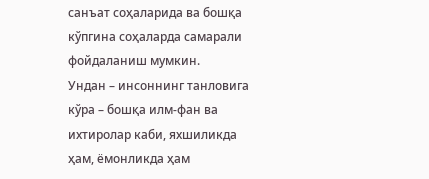санъат соҳаларида ва бошқа кўпгина соҳаларда самарали фойдаланиш мумкин.
Ундан – инсоннинг танловига кўра – бошқа илм-фан ва ихтиролар каби, яхшиликда ҳам, ёмонликда ҳам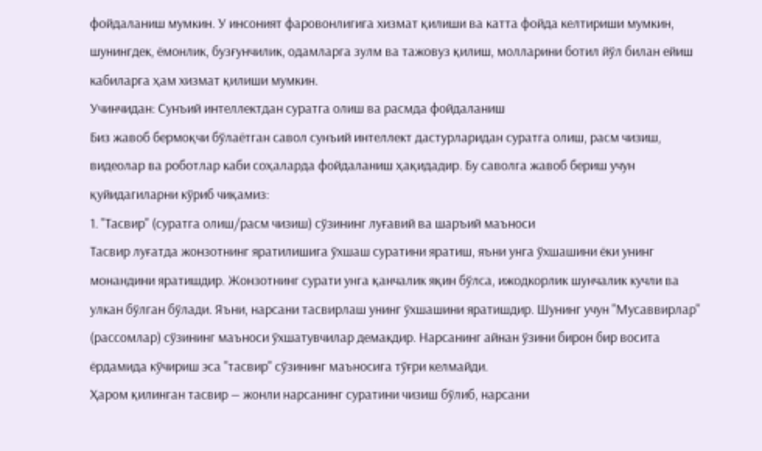фойдаланиш мумкин. У инсоният фаровонлигига хизмат қилиши ва катта фойда келтириши мумкин, шунингдек, ёмонлик, бузғунчилик, одамларга зулм ва тажовуз қилиш, молларини ботил йўл билан ейиш кабиларга ҳам хизмат қилиши мумкин.
Учинчидан: Сунъий интеллектдан суратга олиш ва расмда фойдаланиш
Биз жавоб бермоқчи бўлаётган савол сунъий интеллект дастурларидан суратга олиш, расм чизиш, видеолар ва роботлар каби соҳаларда фойдаланиш ҳақидадир. Бу саволга жавоб бериш учун қуйидагиларни кўриб чиқамиз:
1. "Тасвир" (суратга олиш/расм чизиш) сўзининг луғавий ва шаръий маъноси
Тасвир луғатда жонзотнинг яратилишига ўхшаш суратини яратиш, яъни унга ўхшашини ёки унинг монандини яратишдир. Жонзотнинг сурати унга қанчалик яқин бўлса, ижодкорлик шунчалик кучли ва улкан бўлган бўлади. Яъни, нарсани тасвирлаш унинг ўхшашини яратишдир. Шунинг учун "Мусаввирлар" (рассомлар) сўзининг маъноси ўхшатувчилар демакдир. Нарсанинг айнан ўзини бирон бир восита ёрдамида кўчириш эса "тасвир" сўзининг маъносига тўғри келмайди.
Ҳаром қилинган тасвир — жонли нарсанинг суратини чизиш бўлиб, нарсани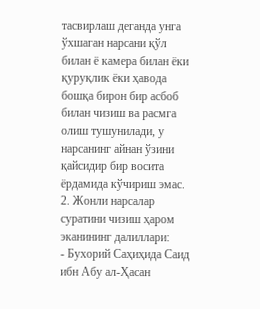тасвирлаш деганда унга ўхшаган нарсани қўл билан ё камера билан ёки қуруқлик ёки ҳавода бошқа бирон бир асбоб билан чизиш ва расмга олиш тушунилади, у нарсанинг айнан ўзини қайсидир бир восита ёрдамида кўчириш эмас.
2. Жонли нарсалар суратини чизиш ҳаром эканининг далиллари:
- Бухорий Саҳиҳида Саид ибн Абу ал-Ҳасан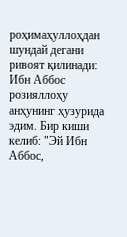роҳимаҳуллоҳдан шундай дегани ривоят қилинади: Ибн Аббос розияллоҳу анҳунинг ҳузурида эдим. Бир киши келиб: "Эй Ибн Аббос,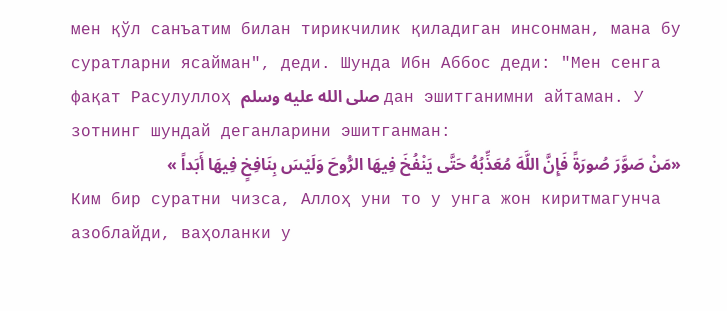мен қўл санъатим билан тирикчилик қиладиган инсонман, мана бу суратларни ясайман", деди. Шунда Ибн Аббос деди: "Мен сенга фақат Расулуллоҳ صلى الله عليه وسلم дан эшитганимни айтаман. У зотнинг шундай деганларини эшитганман:
«مَنْ صَوَّرَ صُورَةً فَإِنَّ اللَّهَ مُعَذِّبُهُ حَتَّى يَنْفُخَ فِيهَا الرُّوحَ وَلَيْسَ بِنَافِخٍ فِيهَا أَبَداً »
Ким бир суратни чизса, Аллоҳ уни то у унга жон киритмагунча азоблайди, ваҳоланки у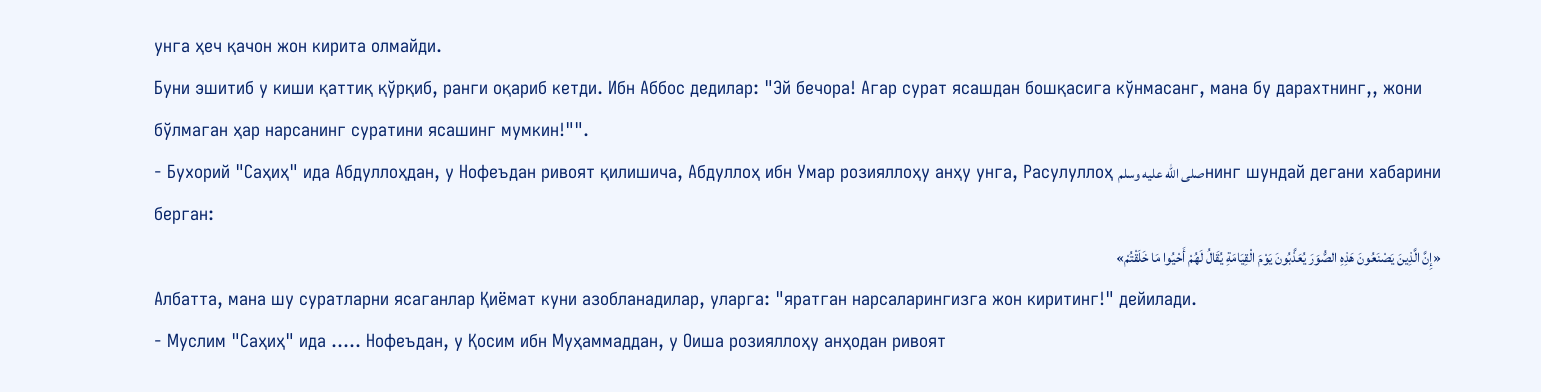унга ҳеч қачон жон кирита олмайди.
Буни эшитиб у киши қаттиқ қўрқиб, ранги оқариб кетди. Ибн Аббос дедилар: "Эй бечора! Агар сурат ясашдан бошқасига кўнмасанг, мана бу дарахтнинг,, жони бўлмаган ҳар нарсанинг суратини ясашинг мумкин!"".
- Бухорий "Саҳиҳ" ида Абдуллоҳдан, у Нофеъдан ривоят қилишича, Абдуллоҳ ибн Умар розияллоҳу анҳу унга, Расулуллоҳ صلى الله عليه وسلمнинг шундай дегани хабарини берган:
«إِنَّ الَّذِينَ يَصْنَعُونَ هَذِهِ الصُّوَرَ يُعَذَّبُونَ يَوْمَ الْقِيَامَةِ يُقَالُ لَهُمْ أَحْيُوا مَا خَلَقْتُمْ»
Албатта, мана шу суратларни ясаганлар Қиёмат куни азобланадилар, уларга: "яратган нарсаларингизга жон киритинг!" дейилади.
- Муслим "Саҳиҳ" ида ….. Нофеъдан, у Қосим ибн Муҳаммаддан, у Оиша розияллоҳу анҳодан ривоят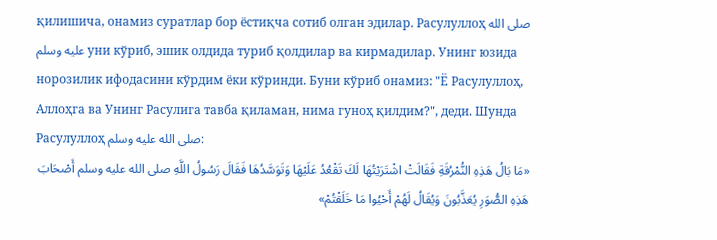қилишича, онамиз суратлар бор ёстиқча сотиб олган эдилар. Расулуллоҳ صلى الله عليه وسلم уни кўриб, эшик олдида туриб қолдилар ва кирмадилар. Унинг юзида норозилик ифодасини кўрдим ёки кўринди. Буни кўриб онамиз: "Ё Расулуллоҳ, Аллоҳга ва Унинг Расулига тавба қиламан, нима гуноҳ қилдим?", деди. Шунда Расулуллоҳ صلى الله عليه وسلم:
«مَا بَالُ هَذِهِ النُّمْرُقَةِ فَقَالَتْ اشْتَرَيْتُهَا لَكَ تَقْعُدُ عَلَيْهَا وَتَوَسَّدُهَا فَقَالَ رَسُولُ اللَّهِ صلى الله عليه وسلم أَصْحَابَ هَذِهِ الصُّوَرِ يُعَذَّبُونَ وَيُقَالُ لَهُمْ أَحْيُوا مَا خَلَقْتُمْ»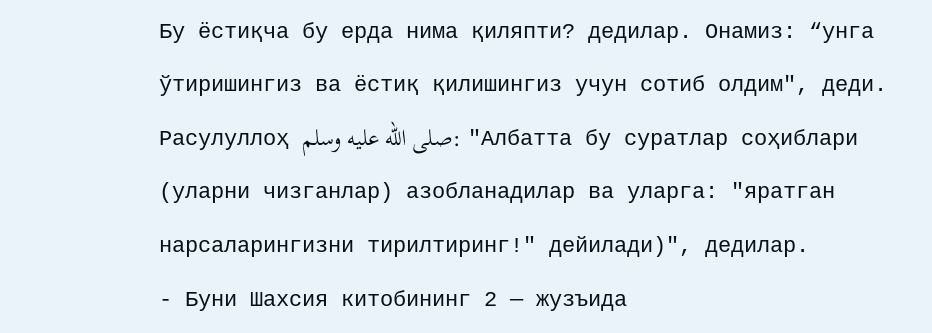Бу ёстиқча бу ерда нима қиляпти? дедилар. Онамиз: “унга ўтиришингиз ва ёстиқ қилишингиз учун сотиб олдим", деди. Расулуллоҳ صلى الله عليه وسلم: "Албатта бу суратлар соҳиблари (уларни чизганлар) азобланадилар ва уларга: "яратган нарсаларингизни тирилтиринг!" дейилади)", дедилар.
- Буни Шахсия китобининг 2 — жузъида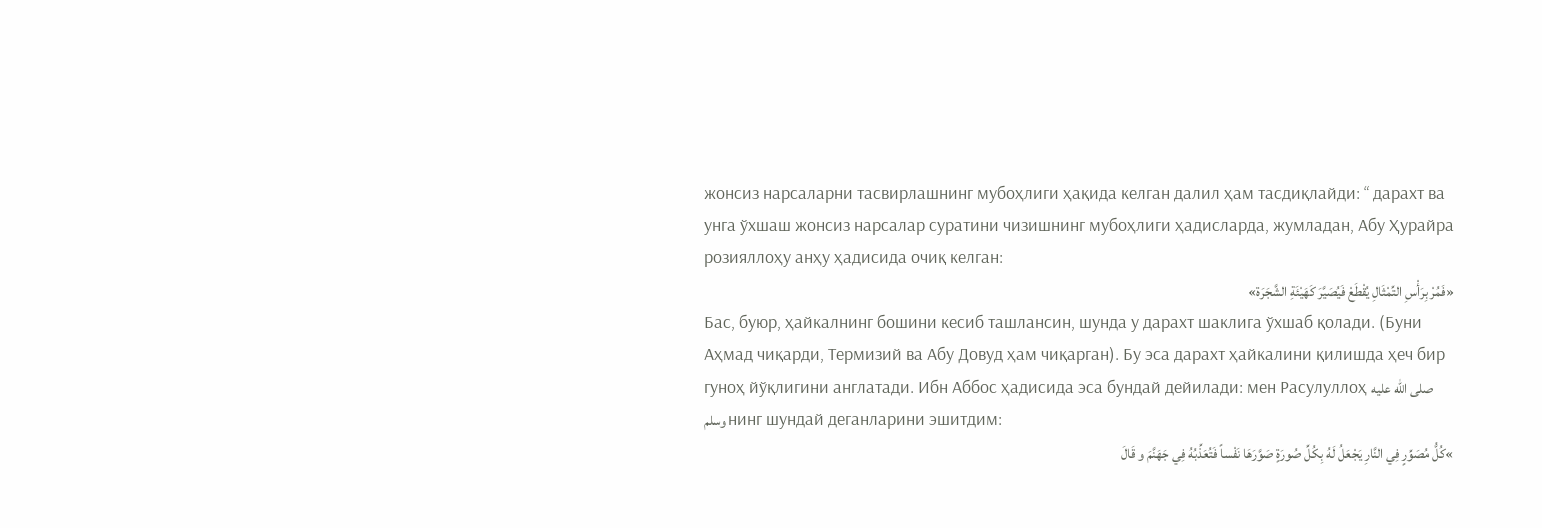жонсиз нарсаларни тасвирлашнинг мубоҳлиги ҳақида келган далил ҳам тасдиқлайди: “ дарахт ва унга ўхшаш жонсиз нарсалар суратини чизишнинг мубоҳлиги ҳадисларда, жумладан, Абу Ҳурайра розияллоҳу анҳу ҳадисида очиқ келган:
«فَمُرْ بِرَأْسِ التِّمْثَالِ يُقْطَعْ فَيُصَيَّرَ كَهَيْئَةِ الشَّجَرَة»
Бас, буюр, ҳайкалнинг бошини кесиб ташлансин, шунда у дарахт шаклига ўхшаб қолади. (Буни Аҳмад чиқарди, Термизий ва Абу Довуд ҳам чиқарган). Бу эса дарахт ҳайкалини қилишда ҳеч бир гуноҳ йўқлигини англатади. Ибн Аббос ҳадисида эса бундай дейилади: мен Расулуллоҳ صلى الله عليه وسلم нинг шундай деганларини эшитдим:
»كُلُّ مُصَوِّرٍ فِي النَّارِ يَجْعَلُ لَهُ بِكُلِّ صُورَةٍ صَوَّرَهَا نَفْساً فَتُعَذِّبُهُ فِي جَهَنَّمَ و قَالَ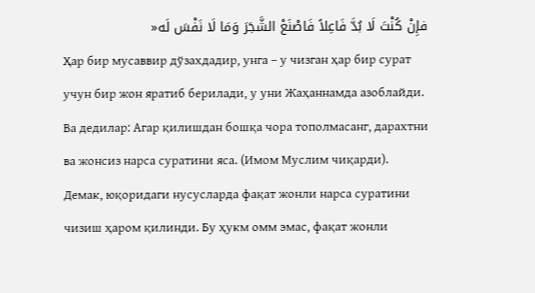فإِنْ كُنْتَ لَا بُدَّ فَاعِلاً فَاصْنَعْ الشَّجَرَ وَمَا لَا نَفْسَ لَه«
Ҳар бир мусаввир дўзахдадир, унга – у чизган ҳар бир сурат учун бир жон яратиб берилади, у уни Жаҳаннамда азоблайди. Ва дедилар: Агар қилишдан бошқа чора тополмасанг, дарахтни ва жонсиз нарса суратини яса. (Имом Муслим чиқарди).
Демак, юқоридаги нусусларда фақат жонли нарса суратини чизиш ҳаром қилинди. Бу ҳукм омм эмас, фақат жонли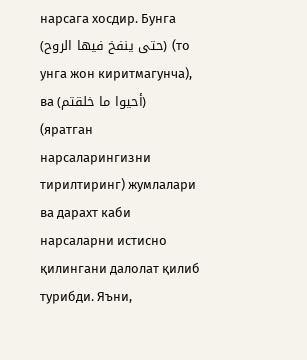нарсага хосдир. Бунга (حتى ينفخ فيها الروح) (то унга жон киритмагунча), ва (أحيوا ما خلقتم) (яратган нарсаларингизни тирилтиринг) жумлалари ва дарахт каби нарсаларни истисно қилингани далолат қилиб турибди. Яъни,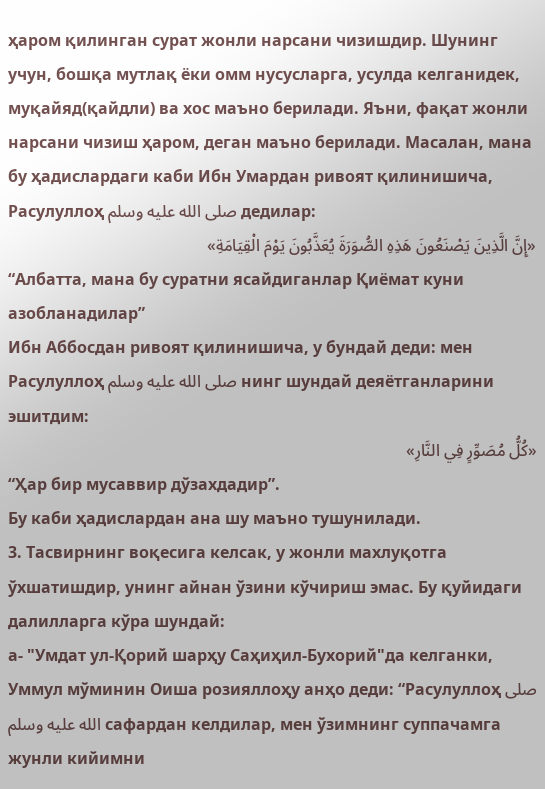ҳаром қилинган сурат жонли нарсани чизишдир. Шунинг учун, бошқа мутлақ ёки омм нусусларга, усулда келганидек, муқайяд(қайдли) ва хос маъно берилади. Яъни, фақат жонли нарсани чизиш ҳаром, деган маъно берилади. Масалан, мана бу ҳадислардаги каби Ибн Умардан ривоят қилинишича, Расулуллоҳ صلى الله عليه وسلم дедилар:
«إِنَّ الَّذِينَ يَصْنَعُونَ هَذِهِ الصُّوَرَةَ يُعَذَّبُونَ يَوْمَ الْقِيَامَةِ»
“Албатта, мана бу суратни ясайдиганлар Қиёмат куни азобланадилар”
Ибн Аббосдан ривоят қилинишича, у бундай деди: мен Расулуллоҳ صلى الله عليه وسلم нинг шундай деяётганларини эшитдим:
«كُلُّ مُصَوِّرٍ فِي النَّارِ»
“Ҳар бир мусаввир дўзахдадир”.
Бу каби ҳадислардан ана шу маъно тушунилади.
3. Тасвирнинг воқесига келсак, у жонли махлуқотга ўхшатишдир, унинг айнан ўзини кўчириш эмас. Бу қуйидаги далилларга кўра шундай:
а- "Умдат ул-Қорий шарҳу Саҳиҳил-Бухорий"да келганки, Уммул мўминин Оиша розияллоҳу анҳо деди: “Расулуллоҳ صلى الله عليه وسلم сафардан келдилар, мен ўзимнинг суппачамга жунли кийимни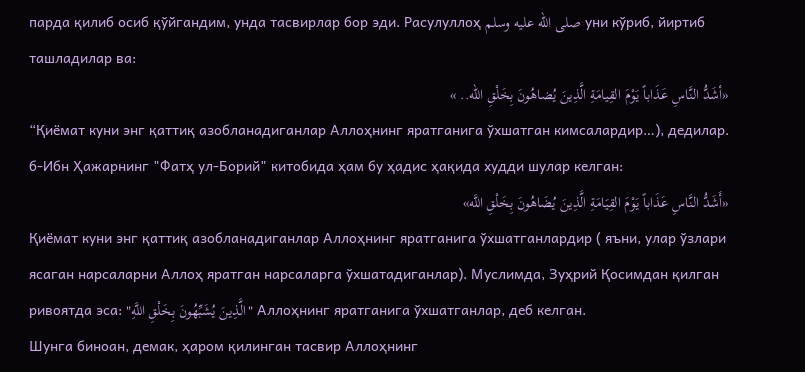парда қилиб осиб қўйгандим, унда тасвирлар бор эди. Расулуллоҳ صلى الله عليه وسلم уни кўриб, йиртиб ташладилар ва:
«أشَدُّ النَّاسِ عَذَاباً يَوْمَ القِيامَةِ الَّذِينَ يُضاهُونَ بِخَلْقِ الله.. »
“Қиёмат куни энг қаттиқ азобланадиганлар Аллоҳнинг яратганига ўхшатган кимсалардир…), дедилар.
б-Ибн Ҳажарнинг "Фатҳ ул-Борий" китобида ҳам бу ҳадис ҳақида худди шулар келган:
«أَشَدُّ النَّاسِ عَذَاباً يَوْمَ القِيَامَةِ الَّذِينَ يُضَاهُونَ بِخَلْقِ اللَّه»
Қиёмат куни энг қаттиқ азобланадиганлар Аллоҳнинг яратганига ўхшатганлардир ( яъни, улар ўзлари ясаган нарсаларни Аллоҳ яратган нарсаларга ўхшатадиганлар). Муслимда, Зуҳрий Қосимдан қилган ривоятда эса: "الَّذِينَ يُشَبِّهُونَ بِخَلْقِ اللَّهِ" Аллоҳнинг яратганига ўхшатганлар, деб келган.
Шунга биноан, демак, ҳаром қилинган тасвир Аллоҳнинг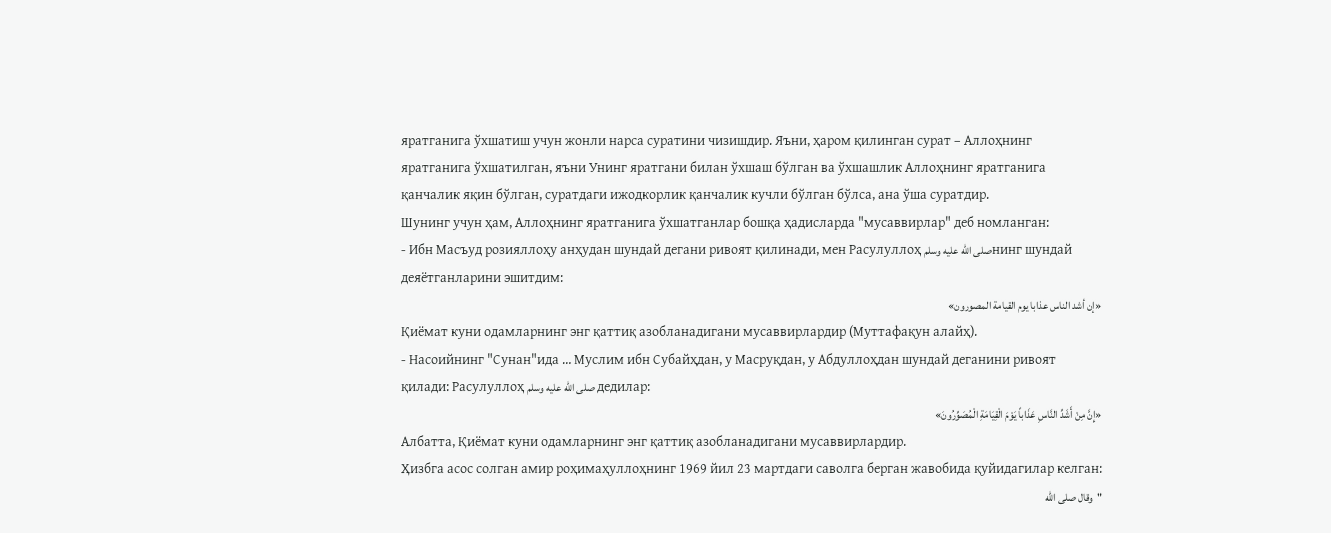яратганига ўхшатиш учун жонли нарса суратини чизишдир. Яъни, ҳаром қилинган сурат – Аллоҳнинг яратганига ўхшатилган, яъни Унинг яратгани билан ўхшаш бўлган ва ўхшашлик Аллоҳнинг яратганига қанчалик яқин бўлган, суратдаги ижодкорлик қанчалик кучли бўлган бўлса, ана ўша суратдир.
Шунинг учун ҳам, Аллоҳнинг яратганига ўхшатганлар бошқа ҳадисларда "мусаввирлар" деб номланган:
- Ибн Масъуд розияллоҳу анҳудан шундай дегани ривоят қилинади, мен Расулуллоҳ صلى الله عليه وسلمнинг шундай деяётганларини эшитдим:
«إن أشد الناس عذابا يوم القيامة المصورون»
Қиёмат куни одамларнинг энг қаттиқ азобланадигани мусаввирлардир (Муттафақун алайҳ).
- Насоийнинг "Сунан"ида … Муслим ибн Субайҳдан, у Масруқдан, у Абдуллоҳдан шундай деганини ривоят қилади: Расулуллоҳ صلى الله عليه وسلم дедилар:
«إِنَّ مِنْ أَشَدِّ النَّاسِ عَذَاباً يَوْمَ الْقِيَامَةِ الْمُصَوِّرُونَ»
Албатта, Қиёмат куни одамларнинг энг қаттиқ азобланадигани мусаввирлардир.
Ҳизбга асос солган амир роҳимаҳуллоҳнинг 1969 йил 23 мартдаги саволга берган жавобида қуйидагилар келган:
"وقال صلى الله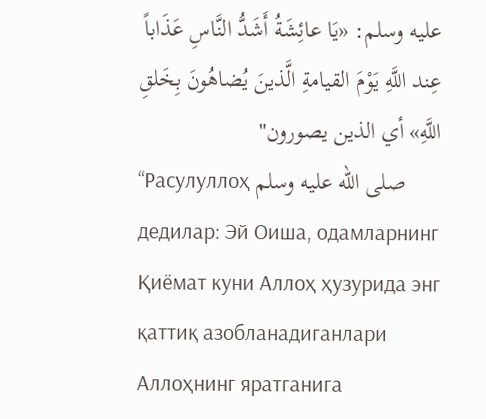عليه وسلم: «يَا عائِشَةُ أَشَدُّ النَّاسِ عَذَاباً عِند اللَّهِ يَوْمَ القيامةِ الَّذينَ يُضاهُونَ بِخَلقِ اللَّهِ» أي الذين يصورون"
“Расулуллоҳ صلى الله عليه وسلم дедилар: Эй Оиша, одамларнинг Қиёмат куни Аллоҳ ҳузурида энг қаттиқ азобланадиганлари Аллоҳнинг яратганига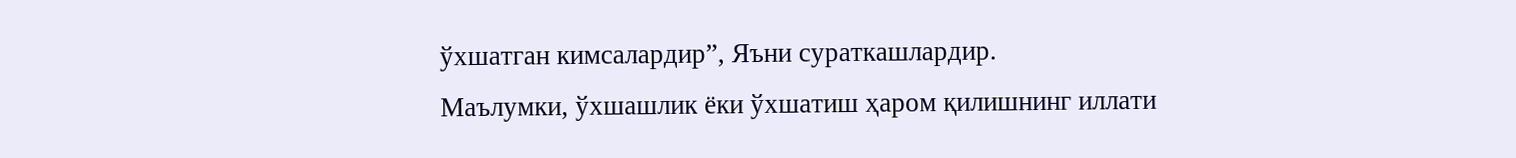ўхшатган кимсалардир”, Яъни сураткашлардир.
Маълумки, ўхшашлик ёки ўхшатиш ҳаром қилишнинг иллати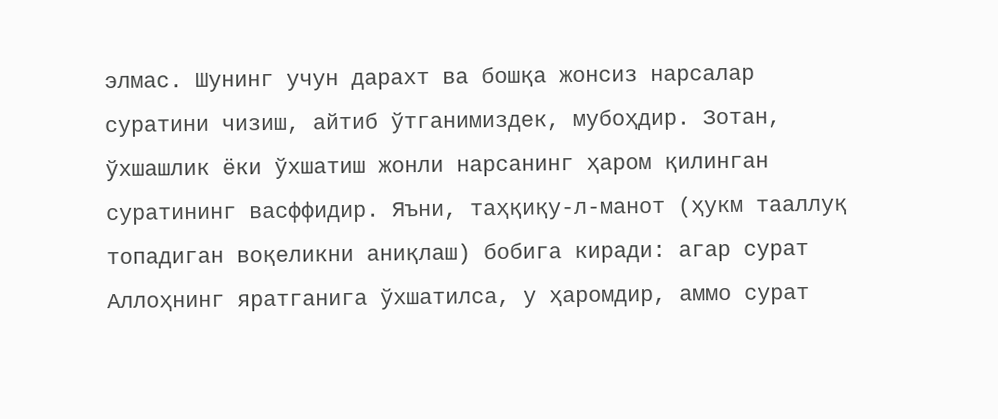элмас. Шунинг учун дарахт ва бошқа жонсиз нарсалар суратини чизиш, айтиб ўтганимиздек, мубоҳдир. Зотан, ўхшашлик ёки ўхшатиш жонли нарсанинг ҳаром қилинган суратининг васффидир. Яъни, таҳқиқу-л-манот (ҳукм тааллуқ топадиган воқеликни аниқлаш) бобига киради: агар сурат Аллоҳнинг яратганига ўхшатилса, у ҳаромдир, аммо сурат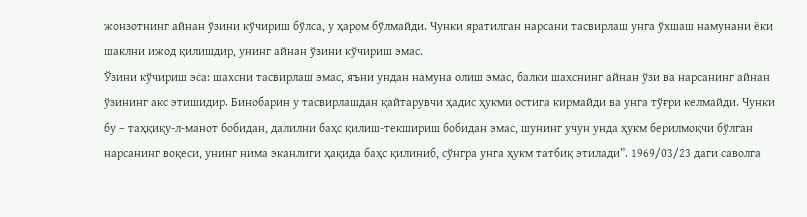жонзотнинг айнан ўзини кўчириш бўлса, у ҳаром бўлмайди. Чунки яратилган нарсани тасвирлаш унга ўхшаш намунани ёки шаклни ижод қилишдир, унинг айнан ўзини кўчириш эмас.
Ўзини кўчириш эса: шахсни тасвирлаш эмас, яъни ундан намуна олиш эмас, балки шахснинг айнан ўзи ва нарсанинг айнан ўзининг акс этишидир. Бинобарин у тасвирлашдан қайтарувчи ҳадис ҳукми остига кирмайди ва унга тўғри келмайди. Чунки бу – таҳқиқу-л-манот бобидан, далилни баҳс қилиш-текшириш бобидан эмас, шунинг учун унда ҳукм берилмоқчи бўлган нарсанинг воқеси, унинг нима эканлиги ҳақида баҳс қилиниб, сўнгра унга ҳукм татбиқ этилади”. 1969/03/23 даги саволга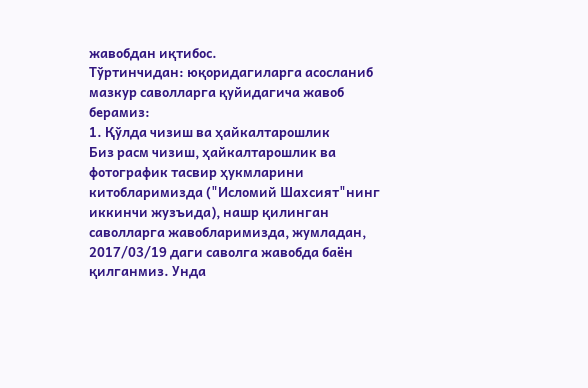жавобдан иқтибос.
Тўртинчидан: юқоридагиларга асосланиб мазкур саволларга қуйидагича жавоб берамиз:
1. Қўлда чизиш ва ҳайкалтарошлик
Биз расм чизиш, ҳайкалтарошлик ва фотографик тасвир ҳукмларини китобларимизда ("Исломий Шахсият"нинг иккинчи жузъида), нашр қилинган саволларга жавобларимизда, жумладан, 2017/03/19 даги саволга жавобда баён қилганмиз. Унда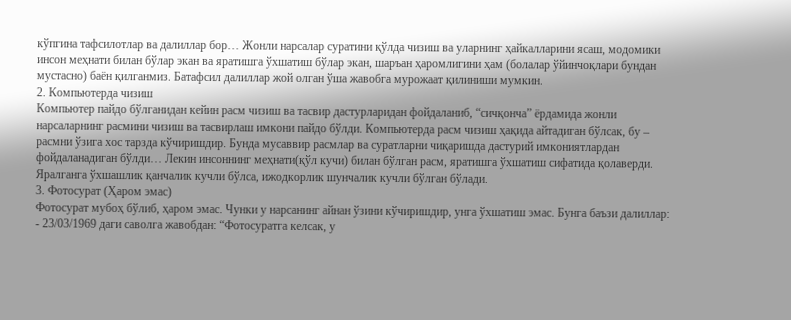кўпгина тафсилотлар ва далиллар бор… Жонли нарсалар суратини қўлда чизиш ва уларнинг ҳайкалларини ясаш, модомики инсон меҳнати билан бўлар экан ва яратишга ўхшатиш бўлар экан, шаръан ҳаромлигини ҳам (болалар ўйинчоқлари бундан мустасно) баён қилганмиз. Батафсил далиллар жой олган ўша жавобга мурожаат қилиниши мумкин.
2. Компьютерда чизиш
Компьютер пайдо бўлганидан кейин расм чизиш ва тасвир дастурларидан фойдаланиб, “сичқонча” ёрдамида жонли нарсаларнинг расмини чизиш ва тасвирлаш имкони пайдо бўлди. Компьютерда расм чизиш ҳақида айтадиган бўлсак, бу – расмни ўзига хос тарзда кўчиришдир. Бунда мусаввир расмлар ва суратларни чиқаришда дастурий имкониятлардан фойдаланадиган бўлди… Лекин инсоннинг меҳнати(қўл кучи) билан бўлган расм, яратишга ўхшатиш сифатида қолаверди. Яралганга ўхшашлик қанчалик кучли бўлса, ижодкорлик шунчалик кучли бўлган бўлади.
3. Фотосурат (Ҳаром эмас)
Фотосурат мубоҳ бўлиб, ҳаром эмас. Чунки у нарсанинг айнан ўзини кўчиришдир, унга ўхшатиш эмас. Бунга баъзи далиллар:
- 23/03/1969 даги саволга жавобдан: “Фотосуратга келсак, у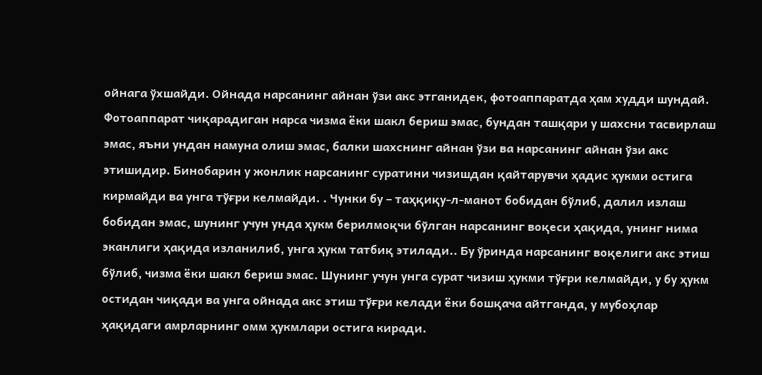ойнага ўхшайди. Ойнада нарсанинг айнан ўзи акс этганидек, фотоаппаратда ҳам худди шундай. Фотоаппарат чиқарадиган нарса чизма ёки шакл бериш эмас, бундан ташқари у шахсни тасвирлаш эмас, яъни ундан намуна олиш эмас, балки шахснинг айнан ўзи ва нарсанинг айнан ўзи акс этишидир. Бинобарин у жонлик нарсанинг суратини чизишдан қайтарувчи ҳадис ҳукми остига кирмайди ва унга тўғри келмайди. . Чунки бу – таҳқиқу-л-манот бобидан бўлиб, далил излаш бобидан эмас, шунинг учун унда ҳукм берилмоқчи бўлган нарсанинг воқеси ҳақида, унинг нима эканлиги ҳақида изланилиб, унга ҳукм татбиқ этилади.. Бу ўринда нарсанинг воқелиги акс этиш бўлиб, чизма ёки шакл бериш эмас. Шунинг учун унга сурат чизиш ҳукми тўғри келмайди, у бу ҳукм остидан чиқади ва унга ойнада акс этиш тўғри келади ёки бошқача айтганда, у мубоҳлар ҳақидаги амрларнинг омм ҳукмлари остига киради.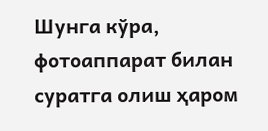Шунга кўра, фотоаппарат билан суратга олиш ҳаром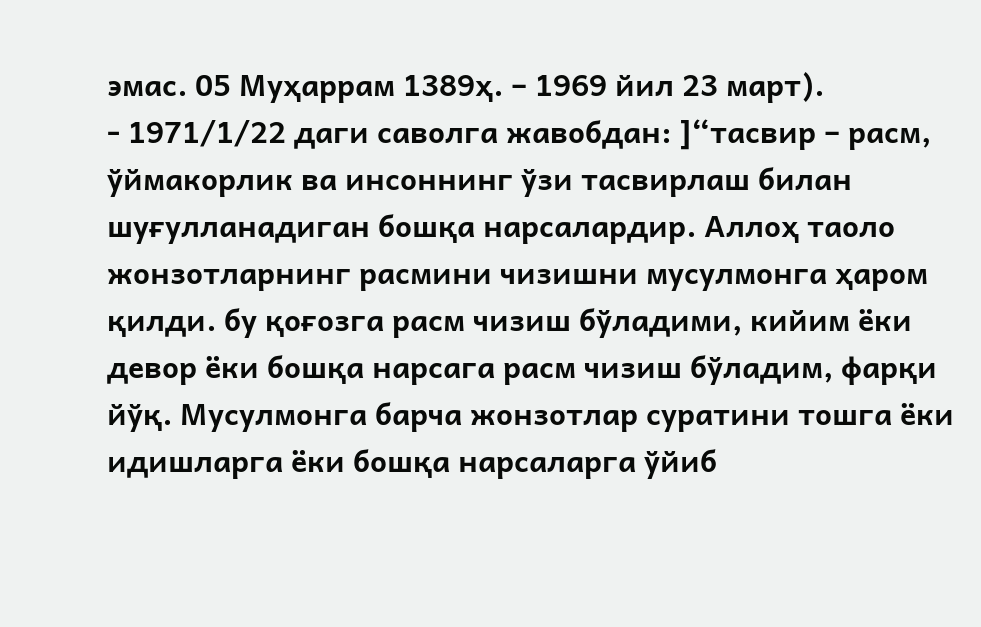эмас. 05 Муҳаррам 1389ҳ. – 1969 йил 23 март).
- 1971/1/22 даги саволга жавобдан: ]“тасвир – расм, ўймакорлик ва инсоннинг ўзи тасвирлаш билан шуғулланадиган бошқа нарсалардир. Аллоҳ таоло жонзотларнинг расмини чизишни мусулмонга ҳаром қилди. бу қоғозга расм чизиш бўладими, кийим ёки девор ёки бошқа нарсага расм чизиш бўладим, фарқи йўқ. Мусулмонга барча жонзотлар суратини тошга ёки идишларга ёки бошқа нарсаларга ўйиб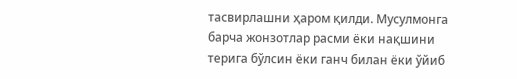тасвирлашни ҳаром қилди. Мусулмонга барча жонзотлар расми ёки нақшини терига бўлсин ёки ганч билан ёки ўйиб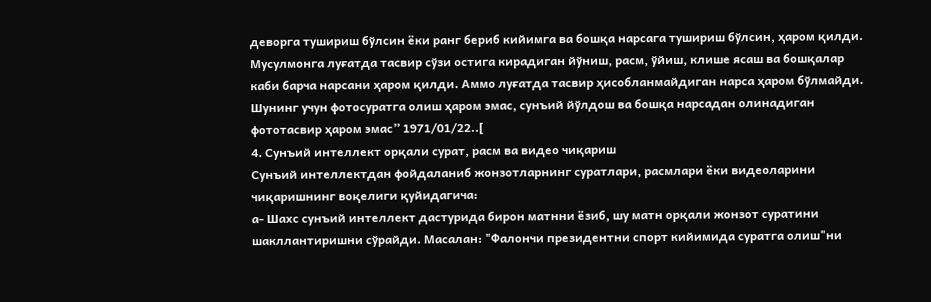деворга тушириш бўлсин ёки ранг бериб кийимга ва бошқа нарсага тушириш бўлсин, ҳаром қилди. Мусулмонга луғатда тасвир сўзи остига кирадиган йўниш, расм, ўйиш, клише ясаш ва бошқалар каби барча нарсани ҳаром қилди. Аммо луғатда тасвир ҳисобланмайдиган нарса ҳаром бўлмайди. Шунинг учун фотосуратга олиш ҳаром эмас, сунъий йўлдош ва бошқа нарсадан олинадиган фототасвир ҳаром эмас” 1971/01/22..[
4. Сунъий интеллект орқали сурат, расм ва видео чиқариш
Сунъий интеллектдан фойдаланиб жонзотларнинг суратлари, расмлари ёки видеоларини чиқаришнинг воқелиги қуйидагича:
а- Шахс сунъий интеллект дастурида бирон матнни ёзиб, шу матн орқали жонзот суратини шакллантиришни сўрайди. Масалан: "Фалончи президентни спорт кийимида суратга олиш"ни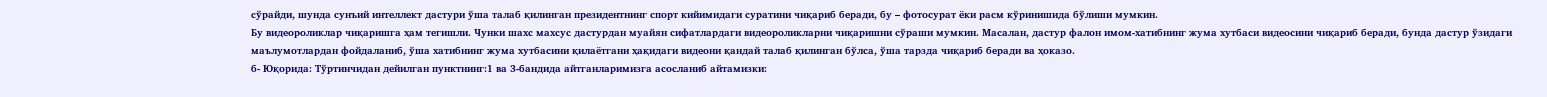сўрайди, шунда сунъий интеллект дастури ўша талаб қилинган президентнинг спорт кийимидаги суратини чиқариб беради, бу – фотосурат ёки расм кўринишида бўлиши мумкин.
Бу видеороликлар чиқаришга ҳам тегишли. Чунки шахс махсус дастурдан муайян сифатлардаги видеороликларни чиқаришни сўраши мумкин. Масалан, дастур фалон имом-хатибнинг жума хутбаси видеосини чиқариб беради, бунда дастур ўзидаги маълумотлардан фойдаланиб, ўша хатибнинг жума хутбасини қилаётгани ҳақидаги видеони қандай талаб қилинган бўлса, ўша тарзда чиқариб беради ва ҳоказо.
б- Юқорида: Тўртинчидан дейилган пунктнинг:1 ва 3-бандида айтганларимизга асосланиб айтамизки: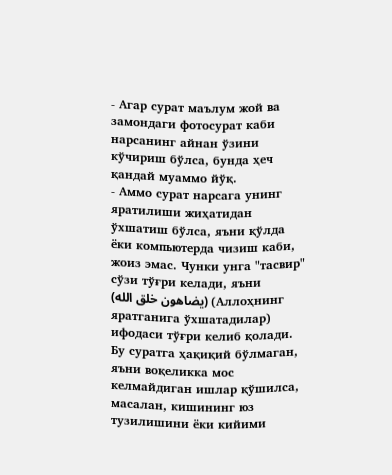- Агар сурат маълум жой ва замондаги фотосурат каби нарсанинг айнан ўзини кўчириш бўлса, бунда ҳеч қандай муаммо йўқ.
- Аммо сурат нарсага унинг яратилиши жиҳатидан ўхшатиш бўлса, яъни қўлда ёки компьютерда чизиш каби, жоиз эмас. Чунки унга "тасвир" сўзи тўғри келади, яъни (يضاهون خلق الله) (Аллоҳнинг яратганига ўхшатадилар) ифодаси тўғри келиб қолади. Бу суратга ҳақиқий бўлмаган, яъни воқеликка мос келмайдиган ишлар қўшилса, масалан, кишининг юз тузилишини ёки кийими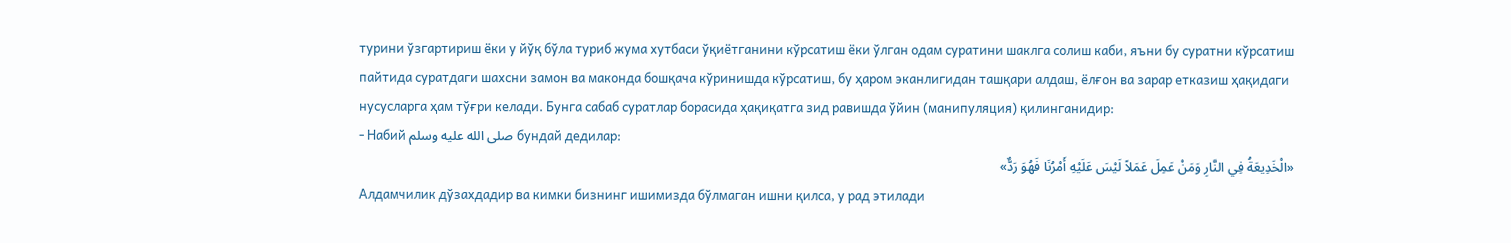турини ўзгартириш ёки у йўқ бўла туриб жума хутбаси ўқиётганини кўрсатиш ёки ўлган одам суратини шаклга солиш каби, яъни бу суратни кўрсатиш пайтида суратдаги шахсни замон ва маконда бошқача кўринишда кўрсатиш, бу ҳаром эканлигидан ташқари алдаш, ёлғон ва зарар етказиш ҳақидаги нусусларга ҳам тўғри келади. Бунга сабаб суратлар борасида ҳақиқатга зид равишда ўйин (манипуляция) қилинганидир:
- Набий صلى الله عليه وسلم бундай дедилар:
«الْخَدِيعَةُ فِي النَّارِ وَمَنْ عَمِلَ عَمَلاً لَيْسَ عَلَيْهِ أَمْرُنَا فَهُوَ رَدٌّ»
Алдамчилик дўзахдадир ва кимки бизнинг ишимизда бўлмаган ишни қилса, у рад этилади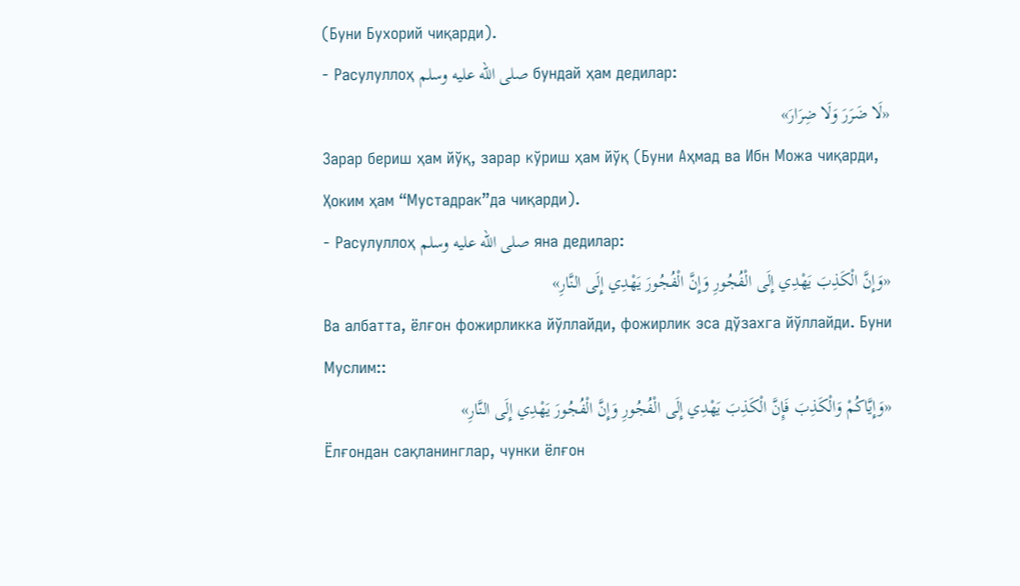(Буни Бухорий чиқарди).
- Расулуллоҳ صلى الله عليه وسلم бундай ҳам дедилар:
«لَا ضَرَرَ وَلَا ضِرَارَ»
Зарар бериш ҳам йўқ, зарар кўриш ҳам йўқ (Буни Аҳмад ва Ибн Можа чиқарди, Ҳоким ҳам “Мустадрак”да чиқарди).
- Расулуллоҳ صلى الله عليه وسلم яна дедилар:
«وَإِنَّ الْكَذِبَ يَهْدِي إِلَى الْفُجُورِ وَإِنَّ الْفُجُورَ يَهْدِي إِلَى النَّارِ»
Ва албатта, ёлғон фожирликка йўллайди, фожирлик эса дўзахга йўллайди. Буни Муслим::
«وَإِيَّاكُمْ وَالْكَذِبَ فَإِنَّ الْكَذِبَ يَهْدِي إِلَى الْفُجُورِ وَإِنَّ الْفُجُورَ يَهْدِي إِلَى النَّارِ»
Ёлғондан сақланинглар, чунки ёлғон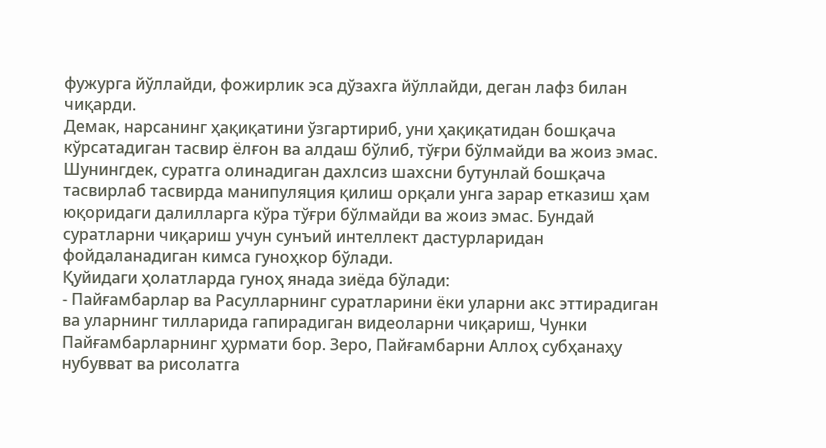фужурга йўллайди, фожирлик эса дўзахга йўллайди, деган лафз билан чиқарди.
Демак, нарсанинг ҳақиқатини ўзгартириб, уни ҳақиқатидан бошқача кўрсатадиган тасвир ёлғон ва алдаш бўлиб, тўғри бўлмайди ва жоиз эмас. Шунингдек, суратга олинадиган дахлсиз шахсни бутунлай бошқача тасвирлаб тасвирда манипуляция қилиш орқали унга зарар етказиш ҳам юқоридаги далилларга кўра тўғри бўлмайди ва жоиз эмас. Бундай суратларни чиқариш учун сунъий интеллект дастурларидан фойдаланадиган кимса гуноҳкор бўлади.
Қуйидаги ҳолатларда гуноҳ янада зиёда бўлади:
- Пайғамбарлар ва Расулларнинг суратларини ёки уларни акс эттирадиган ва уларнинг тилларида гапирадиган видеоларни чиқариш, Чунки Пайғамбарларнинг ҳурмати бор. Зеро, Пайғамбарни Аллоҳ субҳанаҳу нубувват ва рисолатга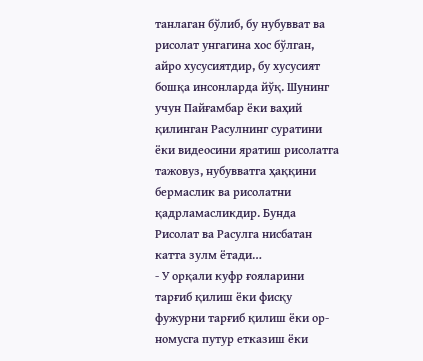танлаган бўлиб, бу нубувват ва рисолат унгагина хос бўлган, айро хусусиятдир, бу хусусият бошқа инсонларда йўқ. Шунинг учун Пайғамбар ёки ваҳий қилинган Расулнинг суратини ёки видеосини яратиш рисолатга тажовуз, нубувватга ҳаққини бермаслик ва рисолатни қадрламасликдир. Бунда Рисолат ва Расулга нисбатан катта зулм ётади…
- У орқали куфр ғояларини тарғиб қилиш ёки фисқу фужурни тарғиб қилиш ёки ор-номусга путур етказиш ёки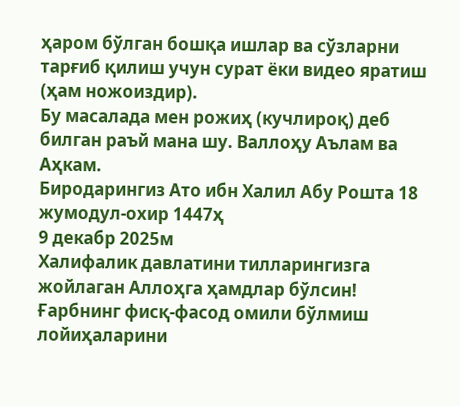ҳаром бўлган бошқа ишлар ва сўзларни тарғиб қилиш учун сурат ёки видео яратиш (ҳам ножоиздир).
Бу масалада мен рожиҳ (кучлироқ) деб билган раъй мана шу. Валлоҳу Аълам ва Аҳкам.
Биродарингиз Ато ибн Халил Абу Рошта 18 жумодул-охир 1447ҳ
9 декабр 2025м
Халифалик давлатини тилларингизга жойлаган Аллоҳга ҳамдлар бўлсин!
Ғарбнинг фисқ-фасод омили бўлмиш лойиҳаларини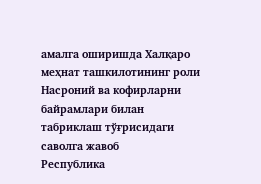амалга оширишда Халқаро меҳнат ташкилотининг роли
Насроний ва кофирларни байрамлари билан табриклаш тўғрисидаги саволга жавоб
Республика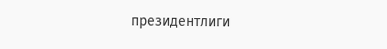президентлиги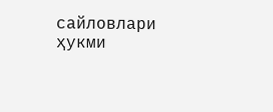сайловлари ҳукми